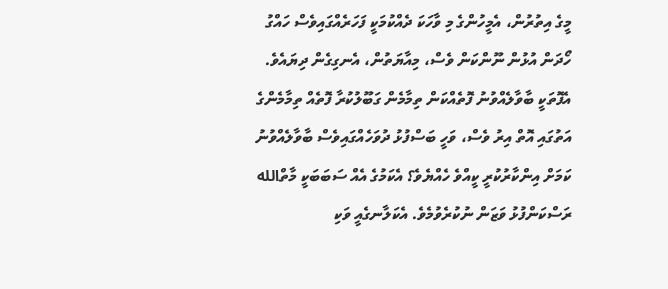މީގެ އިތުރުން، އެމީހުންގެ މި ވާހަކަ ދެއްކުމަކީ ފަހަރެއްގައިވެސް ހައްގު ހޯދަން އުޅުން ނޫންކަން ވެސް، މިއާޔަތުން، އެނގިގެން ދިޔައެވެ. އެފޮތަކީ ބާވާލެއްވުނު ފޮތެއްކަން ތިމާމެން ގަބޫލުކުރާ ފޮތެއް ތިމާމެންގެ އަތުގައި އޮތް އިރު ވެސް، ވަހީ ބަސްފުޅު ދުވަހެއްގައިވެސް ބާވާލެއްވުނު ކަމަށް އިންކާރުކުރީ ކީއްވެ ހެއްޔެވެ؟ އެކަމުގެ އެއް ސަބަބަކީ މާތްالله ރަސްކަންފުޅު ވަޒަން ނުކުރެވުމެވެ. އެކަލާނގެއީ ވަކި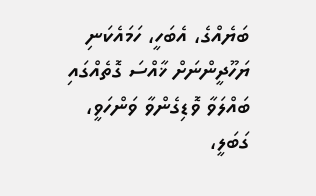ބަޔެއްގެ، އެބަހީ، ހަމައެކަނި ޔަހޫދީންނަށް ޚާއްސަ ގޮތެއްގައި ބައްލަވާ ވޮޑިގެންވާ ވަންހަވީ، ގަބަލީ،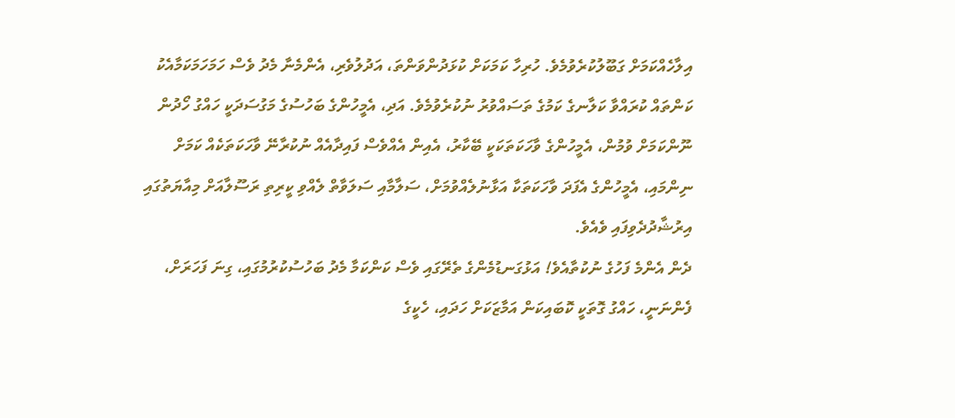އިލާހެއްކަމަށް ގަބޫލުކުރެވުމެވެ. ހުރިހާ ކަމަކަށް ކުޅަދުންވަންތަ، އަދުލުވެރި، އެންމެނާ މެދު ވެސް ހަމަހަމަކަމާއެކު ކަންތައް ކުރައްވާ ކަލާނގެ ކަމުގެ ތަސައްވުރު ނުކުރެވުމެވެ. އަދި، އެމީހުންގެ ބަހުސުގެ މަގުސަދަކީ ހައްގު ހޯދުން ނޫންކަމަށް ވުމުން، އެމީހުންގެ ވާހަކަތަކަކީ ބޭކާރު، އެއިން އެއްވެސް ފައިދާއެއް ނުކުރާނޭ ވާހަކަތަކެއް ކަމަށް ނިންމައި، އެމީހުންގެ އެފަދަ ވާހަކަތަކާ އަޅާނުލެއްވުމަށް، ސަލާމާއި ސަލަވާތް ލެއްވި ކީރިތި ރަސޫލާއަށް މިއާޔަތުގައި އިރުޝާދުދެވިފައި ވެއެވެ.
ދެން އެންމެ ފަހުގެ ނުކުތާއެވެ! އަޅުގަނޑުމެންގެ ތެރޭގައި ވެސް ކަންކަމާ މެދު ބަހުސުކުރުމުގައި، ގިނަ ފަހަރަށް، ފެންނަނީ، ހައްގު ގޮތަކީ ކޮބައިކަން އަމާޒަކަށް ހަދައި، ހެކީގެ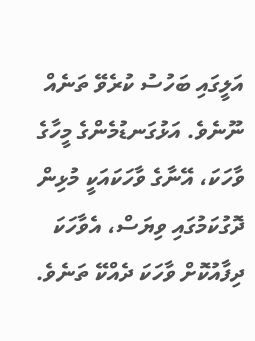އަލީގައި ބަހުސު ކުރެވޭ ތަނެއް ނޫނެވެ. އަޅުގަނޑުމެންގެ މީހާގެ ވާހަކަ، އޭނާގެ ވާހަކައަކީ މުޅިން ދޮގުކަމުގައި ވިޔަސް، އެވާހަކަ ދިފާއުކޮށް ވާހަކަ ދެއްކޭ ތަނެވެ.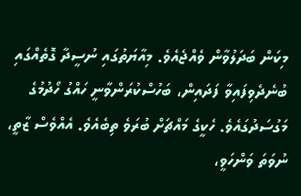މިކަން ބަދަލުވާން ވެއްޖެއެވެ. މިއާޔަތުގައި ނުސީދާ ގޮތެއްގައި ބުނެދެވިފައިވާ ފަދައިން، ބަހުސްކުރަންވާނީ ހައްގު ހޯދުމުގެ މަގުސަދުގައެވެ. ހެކީގެ މައްޗަށް ބުރަވެ ތިބެއެވެ. އެއްވެސް ޒާތީ، ނުވަތަ ވަންހަވީ،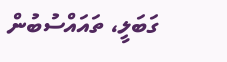ގަބަލީ، ތައައްސުބުން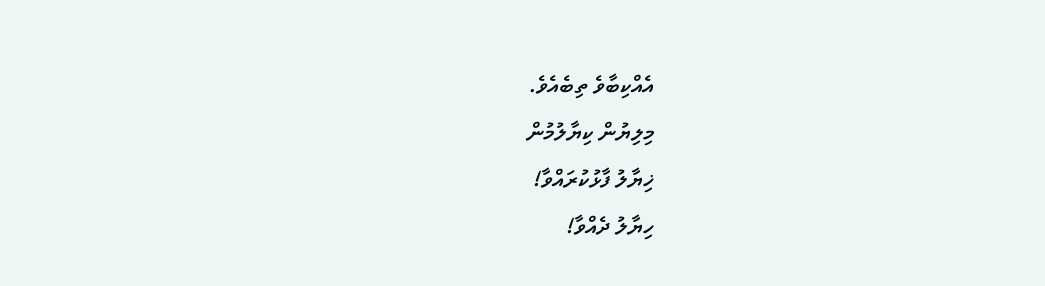އެއްކިބާވެ ތިބެއެވެ.
މިލިޔުން ކިޔާލުމުން
ޚިޔާލު ފާޅުކުރައްވާ!
ހިޔާލު ދެއްވާ!